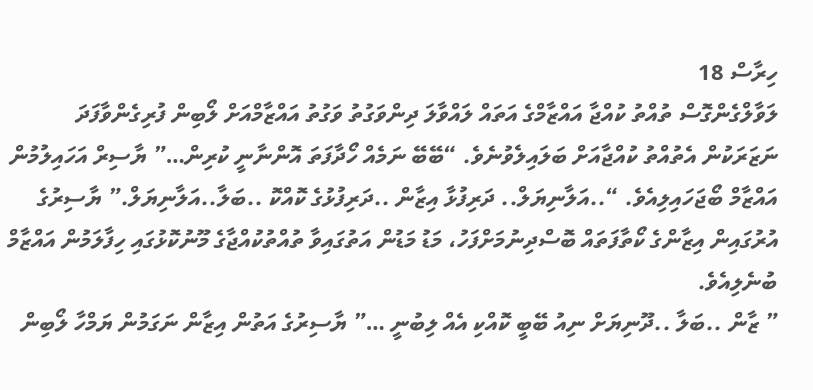ހިރާސް 18
ލަވާލްގެންގޮސް ތުއްތު ކުއްޖާ އައްޒާމްގެ އަތައް ލައްވާލަ ދިންވަގުތު ވަގުތު އައްޒާމްއަށް ލޯބިން ފުރިގެންވާފަދަ ނަޒަރަކުން އެތުއްތު ކުއްޖާއަށް ބަލައިލެވުނެވެ. “ބޭބޭ ނަމެއް ހޯދާފަތަ އޮންނާނީ ކުރިން…” ޔާސިރް އަހައިލުމުން އައްޒާމް ބޯޖަހައިލިއެވެ. “..އަލާނިޔަލް.. ދަރިފުޅާ އިޒާން ..ދަރިފުޅުގެ ކޮއްކޮ ..ބަލާ..އަލާނިޔަލް.” ޔާސިރުގެ އުރުގައިން އިޒާންގެ ކޯތާފަތައް ބޮސްދިނުމަށްފަހު، މަޑު މަޑުން އަތުގައިވާ ތުއްތުކުއްޖާގެ މޫނުކޮޅުގައި ހިފާލަމުން އައްޒާމް ބުނެލިއެވެ.
” ޒާން ..ބަލާ ..ދޫނިޔަށް ނިއު ބޭބީ ކޮއްކި އެއް ލިބުނީ …” ޔާސިރުގެ އަތުން އިޒާން ނަގަމުން ޔަމްހާ ލޯބިން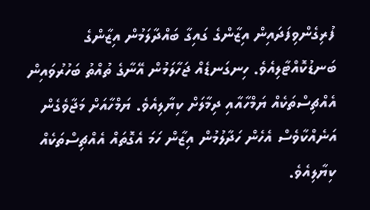ފުރިގެންވިފަދައިން އިޒާންގެ ގައިގާ ބައްދާލަމުން އިޒާންގެ ބަނޑުކޮއްޓާލިއެވެ. ހިނގަނޑެއް ޖަހާލަމުން އޭނާގެ ތުއްތު ބަހުރުވައިން އެއްޗިސްތަކެއް ޔަމްހާއާއި ދިމާލަށް ކިޔާލިއެވެ. ޔަމްހާއަށް މަޖާވެގެން އަނެއްކާވެސް އެހެން ހަދާލުމުން އިޒާން ހަމަ އެގޮތައް އެއްޗިސްތަކެއް ކިޔާލިއެވެ.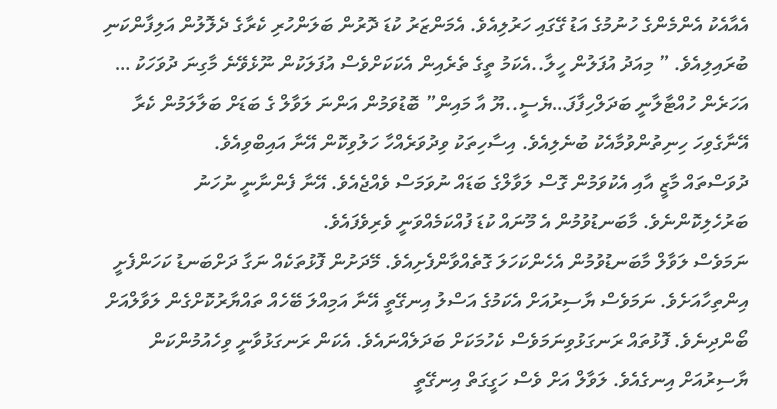އެއާއެކު އެންމެންގެ ހުނުމުގެ އަޑު ގޭގައި ހަރުލިއެވެ. އެމަންޒަރު ކުޑަ ދޮރުން ބަލަންހުރި ކެރާގެ ދެލޮލުން އަލިފާންކަނި ބުރައިލިއެވެ. ” މިއަދު އުފަލުން ހީލާ..އެކަމު ތީގެ ތެރެއިން އެކަކަށްވެސް އުފަލަކުން ނޫޅެވޭނެ މާގިނަ ދުވަހަކު … އަހަރެން ހުއްޓާލާނީ ބަދަލްހިފާފަ…ޔެސީ..ޔޫ އާ މައިން” ބޮޑުވަމުން އަންނަ ލަވާލް ގެ ބަޑަށް ބަލާލަމުން ކެރާ އޭނާގެވިހަ ހިނިތުންވުމާއެކު ބުނެލިއެވެ. އިސާހިތަކު ވިދުވަރެއްހާ ހަލުވިކޮން އޭނާ އައިބްވިއެވެ.
ދުވަސްތައް މާޒީ އާއި އެކުވަމުން ގޮސް ލަވާލްގެ ބަޑައް ނުވަމަސް ވެއްޖެއެވެ. އޭނާ ފެންނާނީ ނުހަނު ބަރުހެލިކޮންނެވެ. މާބަނޑުވުމުން އެ މޫނައް ކުޑަ ފުއްކަމެއްވަނީ ވެރިވެފައެވެ.
ނަމަވެސް ލަވާލް މާބަނޑުވުމުން އެހެންކަހަލަ ގޮތެއްވާންފެށިއެވެ. މޭދަށުން ފޮޅުތަކެއް ނަގާ ދަށްބަނޑު ކަހަންފެށީ އިންތިހާއަށެވެ. ނަމަވެސް ޔާސިރުއަށް އެކަމުގެ އަސްލު އިނގޭތީ އޭނާ އަމިއްލަ ބޭހެއް ތައްޔާރުކޮށްގެން ލަވާލްއަށް ބޯންދިނެވެ. ފޮޅުތައް ރަނގަޅުވިނަމަވެސް ކެހުމަކަށް ބަދަލެއްނައެވެ. އެކަން ރަނގަޅުވާނީ ވިހެއުމުންކަން ޔާސިރުއަށް އިނގެއެވެ. ލަވާލް އަށް ވެސް ހަގީގަތް އިނގޭތީ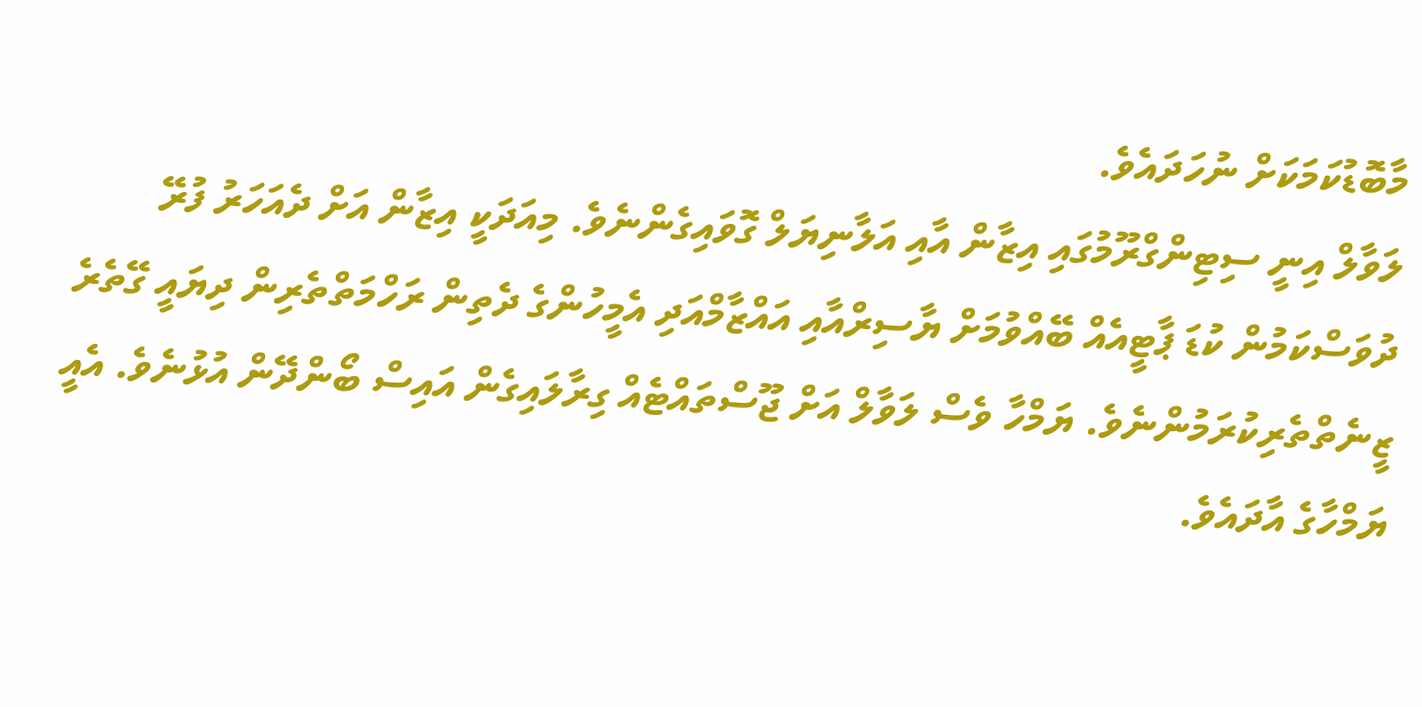މާބޮޑުކަމަކަށް ނުހަދައެވެ.
ލަވާލް އިނީ ސިޓިންގްރޫމުގައި އިޒާން އާއި އަލާނިޔަލް ގޮވައިގެންނެވެ. މިއަދަކީ އިޒާން އަށް ދެއަހަރު ފުރޭ ދުވަސްކަމުން ކުޑަ ޕާޓީއެއް ބޭއްވުމަށް ޔާސިރްއާއި އައްޒާމްއަދި އެމީހުންގެ ދެތިން ރަހްމަތްތެރިން ދިޔައީ ގޭތެރެ ޒީނެތްތެރިކުރަމުންނެވެ. ޔަމްހާ ވެސް ލަވާލް އަށް ޖޫސްތައްޓެއް ގިރާލައިގެން އައިސް ބޯންދޭން އުޅުނެވެ. އެއީ ޔަމްހާގެ އާދައެވެ.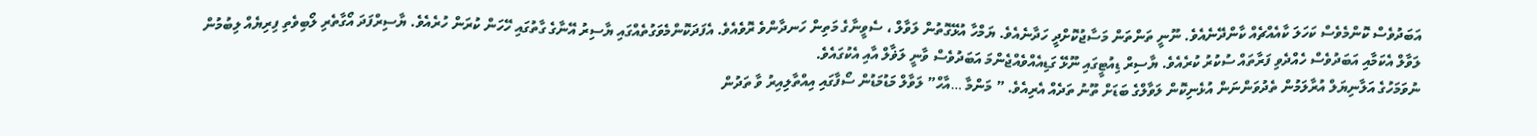އަބަދުވެސް ކޮންމެވެސް ކަހަލަ ކާއެއްޗެއް ކާންދޭނެއެވެ. ނޫނީ ތަންތަން މަސާޖުކޮށްދީ ހަދާނެއެވެ. ޔަމްހާ އުޅޭގޮތުން ލަވާލް ، ސެވީނާގެ މަތިން ހަނދާންވެ ރޮވެއެވެ. އެފަދަކޮންމެވަގުތެއްގައި ޔާސިރު އޭނާގެ ގާތުގައި ހޭހަން ކުރަން ހުރެއެވެ. ޔާސިރްފަދަ އޯގާތެރި ލޯބިވެތި ފިރިޔެއް ލިބުމުން ލަވާލް އެކަމާއި އަބަދުވެސް ހެއްދެވި ފަރާތައް ސުކުރު ކުރެއެވެ. ޔާސިރް ޑިއުޓީގައި ނޫޅޭ ގަޑިއެއްވެއްޖެންމަ އަބަދުވެސް ވާނީ ލަޥާލް އާއި އެކުގައެވެ.
ނުވަމަހުގެ އަލާނިޔަލް އުރާލަމުން ތެދުވަންނަން އުޅެނިކޮން ލަވާލްގެ ބަޑަށް ތޫނު ތަދެއް އެރިއެވެ. ” މަންމާ …އާހް” ލަވާލް މަޑުމަޑުން ސޯފާގައި އިއްތާލިއިރު ވާ ތަދުން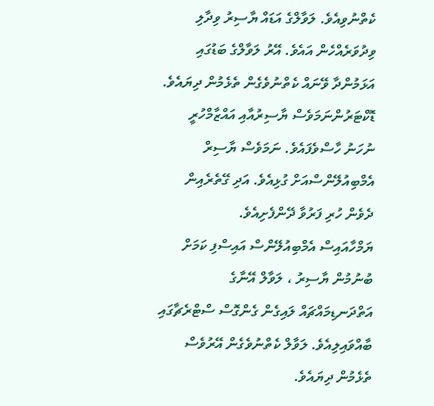ކެތްނުވިއެވެ. ލަވާލްގެ އަޑައް ޔާސިރު ވިދާލި ވިދުވަރެއްހެން އައެވެ. އޭރު ލަވާލްގެ ބަޑުގައި އަޅަމުންދާ ވޭނައް ކެތްނުވެގެން ތެޅެމުން ދިޔައެވެ. ޑޮކްޓަރުންނަމަވެސް ޔާސިރުއާއި އައްޒާމްހުރީ ނުހަނު ހާސްވެފައެވެ. ނަމަވެސް ޔާސިރް އެމްބިއުލޭންސްއަށް ގުޅިއެވެ. އަދި ގޭތެރެއިން ދެވެން ހުރި ފަރުވާ ދޭންފެށިއެވެ.
ޔަމްހާއައިސް އެމްބިއުލޭންސް އައިސްފި ކަމަށް ބުނުމުން ޔާސިރު ، ލަވާލް އޭނާގެ އަތްދަނޑިމައްޗައް ލައިގެން ގެންގޮސް ސްޓްރެޗާގައި ބާއްވައިލިއެވެ. ލަވާލް ކެތްނުވެގެން އޭރުވެސް ތެޅެމުން ދިޔައެވެ.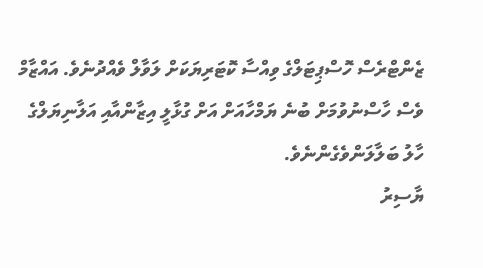ޒެންޓްރެސް ހޮސްޕިޓަލްގެ ވިއްސާ ކޮޓަރިޔަކަށް ލަވާލް ވެއްދުނެވެ. އައްޒާމް ވެސް ހާސްނުވުމަށް ބުނެ ޔަމްހާއަށް އަށް ގުޅާލީ އިޒާންއާއި އަލާނިޔަލްގެ ހާލު ބަލާލަންވެގެންނެވެ.
ޔާސިރު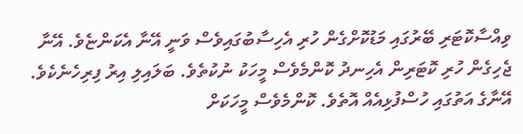ވިއްސާކޮޓަރި ބޭރުގައި މަޑުކޮށްގެން ހުރި އެހިސާބުގައިވެސް ވަނީ އޭނާ އެކަންޏެވެ. އޭނާ ޖެހިގެން ހުރި ކޮޓަރިން އެހިނދު ކޮންމެވެސް މީހަކު ނުކުތެވެ. ބަލައިލި އިރު ފިރިހެނެކެވެ. އޭނާގެ އަތުގައި ހުސްފުޅިއެއް އޮތެވެ. ކޮންމެވެސް މީހަކަށް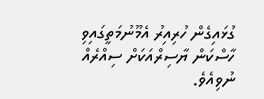ގުޅައިގެން ހުރިއިރު އެމޫނުމަތީގައިވި ހާސްކަން ޔާސިރްއަކަށް ސިއްރެއް ނުވިއެވެ.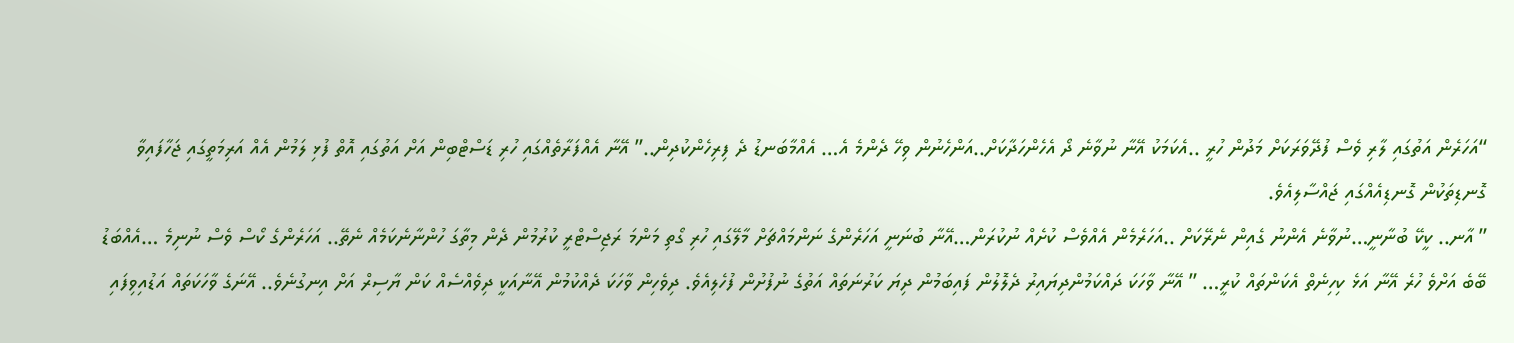“އަހަރެން އަތުގައި ލާރި ވެސް ފުދޭވަރަކަށް މަދުން ހުރީ ..އެކަމަކު އޭނާ ނުވާނެ ދޯ އެހެންހަދާކަށް..އަންހެނުން ވިހޭ ދެންމެ އެ… އެއްމާބަނޑު ދެ ފިރިހެންކުދިން..” އޭނާ އެއްފަރާތެއްގައި ހުރި ޑަސްޓްބިން އަށް އަތުގައި އޮތް ފުޅި ލަމުން އެއް އަރިމަތީގައި ޖަހާފައިވާ ގޮނޑިތަކުން ގޮނޑިއެއްގައި ޖައްސާލިއެވެ.
” އާނ.. ކީކޭ ބުނާނީ…ނުވާނެ އެންނު ގެއިން ނެރޭކަށް ..އަހަރެމެން އެއްވެސް ކުށެއް ނުކުރަން…އޭނާ ބުނަނީ އަހަރެންގެ ނަންމައްޗަށް މާލޭގައި ހުރި ގޯތި މަންމަ ރަޖިސްޓްރީ ކުރުމުން ދެން މިތާގަ ހުންނާނެކަމެއް ނެތޭ.. އަހަރެންގެ ކޯސް ވެސް ނުނިމެ …އެއްބަޑު ބޭބެ އަށްވެ ހުރެ އޭނާ އަޅެ ކިހިނެތް އެކަންތައް ކުރީ… ” އޭނާ ވާހަކަ ދައްކަމުންދިޔައިރު ދެލޮލުން ފައިބަމުން ދިޔަ ކަރުނަތައް އަތުގެ ނުފުށުން ފުހެލިއެވެ. ދިވެހިން ވާހަކަ ދެއްކުމުން އޭނާއަކީ ދިވެއްސެއް ކަން ޔާސިރް އަށް އިނގުނެވެ.. އޭނަގެ ވާހަކަތައް އަޑުއިވިފައި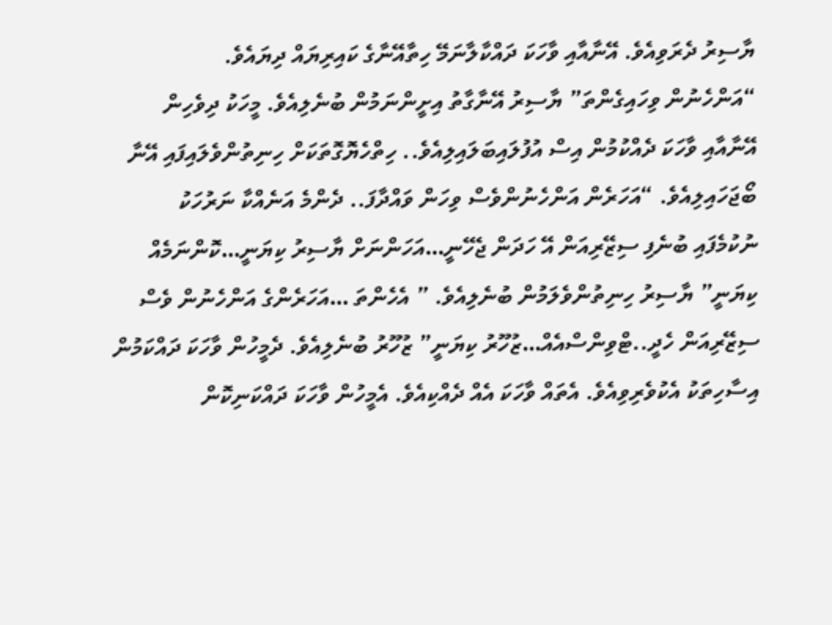ޔާސިރު ދެރަވިއެވެ. އޭނާއާއި ވާހަކަ ދައްކާލާނަމޭ ހިތާއޭނާގެ ކައިރިޔައް ދިޔައެވެ.
“އަންހެނުން ވިހައިގެންތަ” ޔާސިރު އޭނާގާތު އިށީންނަމުން ބުނެލިއެވެ. މީހަކު ދިވެހިން އޭނާއާއި ވާހަކަ ދެއްކުމުން އިސް އުފުލައިބަލައިލިއެވެ.. ހިތްހެޔޮގޮތަކަށް ހިނިތުންވެލައިފައި އޭނާ ބޯޖަހައިލިއެވެ. “އަހަރެން އަންހެނުންވެސް ވިހަން ވައްދާފަ.. ދެންމެ އަނެއްކާ ނަރުހަކު ނުކުމެފައި ބުނެފި ސިޒޭރިއަން އޭ ހަދަން ޖެހޭނީ…އަހަންނަށް ޔާސިރު ކިޔަނީ…ކޮންނަމެއް ކިޔަނީ” ޔާސިރު ހިނިތުންވެލަމުން ބުނެލިއެވެ. ” އެހެންތަ …އަހަރެންގެ އަންހެނުން ވެސް ސިޒޭރިއަން ހެދީ..ޓްވިންސްއެއް…ޒުހޫރު ކިޔަނީ” ޒުހޫރު ބުނެލިއެވެ. ދެމީހުން ވާހަކަ ދައްކަމުން އިސާހިތަކު އެކުވެރިވިއެވެ. އެތައް ވާހަކަ އެއް ދެއްކިއެވެ. އެމީހުން ވާހަކަ ދައްކަނިކޮން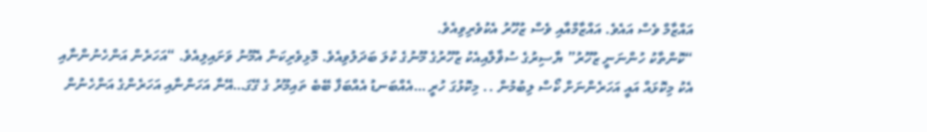އައްޒާމް ވެސް އައެވެ. އައްޒާމްއާއި ވެސް ޒުހޫރު އެކުވެރިވިއެވެ.
“ކޮންތާކު ހުންނަނީ ޒުހޫރު” ޔާސިރުގެ ސުޥާލާއިއެކު ޒުހޫރުގެ މޫނުގެ ކުލަ ބަދަލުވިއެވެ. މޮޅިވެރިކަން އެމޫނު ވަށައިލިއެވެ. “އަހަރެން އަންހެނުންނާއި އެކު މިކޮޅައް އައީ އަހަރެންނަށް ކޯސް ލިބުމުން .. މިކޮޅުގަ ހުރީ …އެއްބަނޑު އެއްބަފާ ބޭބެ ތައިމޫރު ގެ ގޭގަ…އޭނާ އަހަންނާއި އަހަރެންގެ އަންހެނުން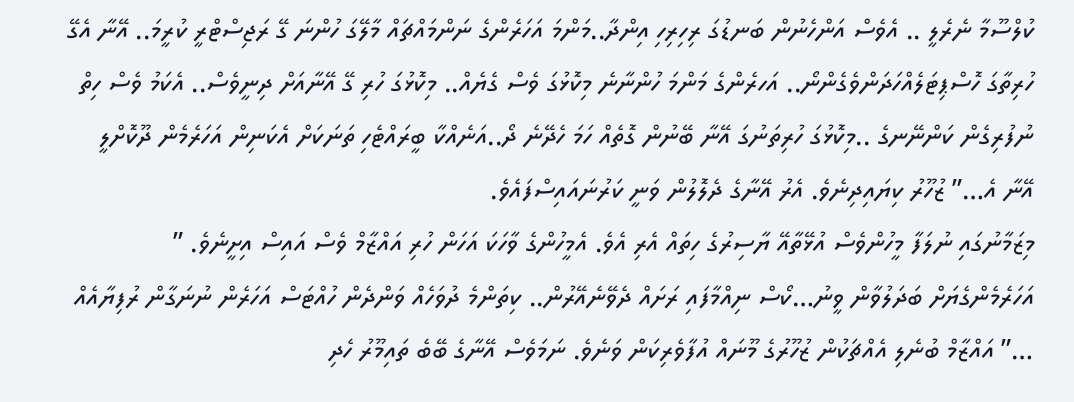ކުލްސޫމާ ނެރެލީ .. އެވެސް އަންހެނުން ބަނޑުގަ ރިހިރިހި އިންދާ..މަންމަ އަހަރެންގެ ނަންމައްޗައް މާލޭގަ ހުންނަ ގޭ ރަޖިސްޓްރީ ކުރީމަ.. އޭނާ އެގޭ ހުރިތާގަ ހޮސްޕިޓަލެއްހަދަންވެގެންނޯ.. އަހރެންގެ މަންމަ ހުންނާނެ މިކޮޅުގަ ވެސް ގެޔެއް.. މިކޮޅުގަ ހުރި ގޭ އޭނާއަށް ދިނީވެސް.. އެކަމު ވެސް ހިތް ނުފުރިގެން ކަންނޭނގެ ..މިކޮޅުގަ ހުރިތަނުގަ އޭނާ ބޭނުން ގޮތެއް ހަމަ ހެދޭނެ ދޯ..އަނެއްކާ ބީރައްޓެހި ތަނަކަށް އެކަނިން އަހަރެމެން ދޫކޮށްލީ އޭނާ އެ…” ޒުހޫރު ކިޔައިދިނެވެ. އެރު އޭނާގެ ދެލޮލުން ވަނީ ކަރުނައައިސްފައެވެ.
މިޒަމާނުގައި ނުލަފާ މީހުންވެސް އުޅޭތާއޭ ޔާސިރުގެ ހިތައް އެރި އެވެ. އެމީހުންގެ ވާހަކަ އަހަން ހުރި އައްޒާމް ވެސް އައިސް އިށީނެވެ. ” އަހަރެމެންގެޔަށް ބަދަލުވާން ވީނު…ކޯސް ނިއްމާފައި ރަށައް ދެވޭނެއޭރުން.. ކިތަންމެ ދުވަހެއް ވަންދެން ހުއްޓަސް އަހަރެން ނުނަގާން ރުފިޔާއެއް …” އައްޒާމް ބުނެލި އެއްޗަކުން ޒުހޫރުގެ މޫނައް އުފާވެރިކަން ވަނެވެ. ނަމަވެސް އޭނާގެ ބޭބެ ތައިމޫރު ހެދި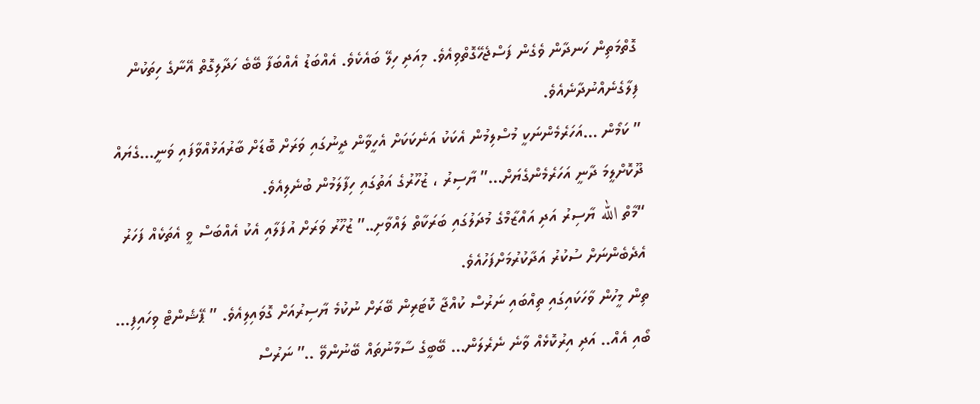ގޮތްމަތިން ހަނދާން ވެގެން ފަސްޖެހޭގޮތްވިއެވެ. މިއަދި ހިލޭ ބައެކެވެ. އެއްބަޑު އެއްބަފާ ބޭބެ ހަދާލިގޮތް އޭނާގެ ހިތަކުން ފިލާގެނެއްނުދާނެއެވެ.
” ކަމޯން …އަހަރެމެންނަކީ މުސްލިމުން އެކަކު އަނެކަކަށް އެހީވާން ދީނުގައި ވަރަށް ބޮޑަށް ބާރުއަޅުއްވާފައި ވަނީ…ގެޔައް ދޫކޮށްލީމަ ދާނީ އަހަރެމެންގެޔަށް…” ޔާސިރު ، ޒުހޫރުގެ އަތުގައި ހިފާލަމުން ބުނެލިއެވެ.
“މާތް الله ޔާސިރު އަދި އައްޒާމްގެ މުދަލުގައި ބަރަކާތް ލައްވާށި..” ޒުހޫރު ވަރަށް އުފަލާއި އެކު އެއްބަސް ވީ އެތަކެއް ފަހަރު އެދެބެންނަށް ސުކުރު އަދާކުރުމަށްފަހުއެވެ.
ތިން މީހުން ވާހަކައިގައި ތިއްބައި ނަރުސް ކުއްޖާ ކޮޓަރިން ބޭރަށް ނުކުމެ ޔާސިރުއަށް ގޮވައިލިއެވެ. ” ޕޭޝެންޓް ވިހައިފި… ބޯއި އެއް.. އަދި އިރުކޮޅެއް ވާނެ ނެރެލަން… ބޭބީގެ ސާމާނުތައް ބޭނުންވޭ ..” ނަރުސް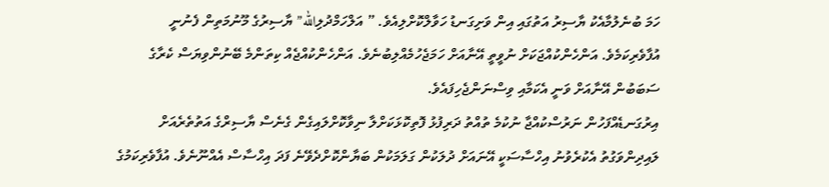ހަމަ ބުނެލުމާއެކު ޔާސިރު އަތުގައި އިން ވަށިގަނޑު ހަވާލްކޮށްލިއެވެ. ” އަލްހަމްދުލިالله” ޔާސިރުގެ މޫނުމަތިން ފެނުނީ އުފާވެރިކަމެވެ. އަންހެންކުއްޖަކަށް ނުވީތީ އޭނާއަށް ހަމަޖެހުމެއްލިބުނެވެ. އަންހެންކުއްޖެއް ކިތަންމެ ބޭނުންވިޔަސް ކެރާގެ ސަބަބުން އޭނާއަށް ވަނީ އެކަމާއި ވިސްނަންޖެހިފައެވެ.
އިރުގަނޑެއްފަހުން ނަރުސްކުއްޖާ ނުކުމެ ތުއްތު ދަރިފުޅު ފޮތިކޮޅަކަށްލާ ނިވާކޮށްލައިގެން ގެނެސް ޔާސިރްގެ އަތުތެރެއަށް ލައިދިންވަގުތު އެކުރެވުނު އިހްސާސަކީ އޭނައަށް ދުލަކުން ގަލަމަކުން ބަޔާންކޮށްދެވޭނެ ފަދަ އިހްސާސް އެއްނޫނެވެ. އުފާވެރިކަމުގެ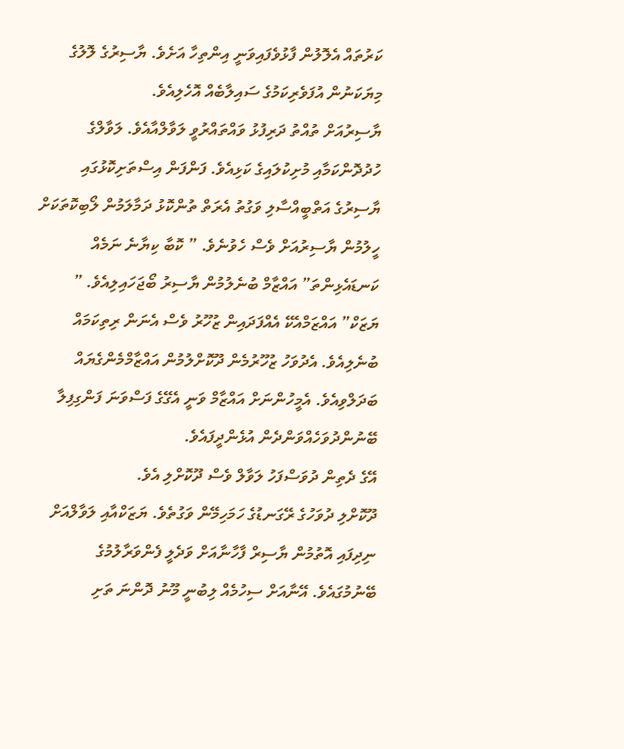ކަރުތައް އެލޮލުން ފާޅުވެފައިވަނީ އިންތިހާ އަށެވެ. ޔާސިރުގެ ލޮލުގެ މިޔަކަނުން އުފަވެރިކަމުގެ ސައިލާބެއް އޮހެލިއެވެ.
ޔާސިރުއަށް ތުއްތު ދަރިފުޅު ވައްތައްރުވީ ލަވާލްއާއެވެ. ލަވާލްގެ ހުދުދޮންކަމާއި މުށިކުލައިގެ ކަޅިއެވެ. ފަންފަން އިސްތަށިކޮޅުގައި ޔާސިރުގެ އަތްބީއްސާލި ވަގުތު އެރަތް ތުންކޮޅު ދަމާލަމުން ލޯބިކޮތަކަށް ހީލުމުން ޔާސިރުއަށް ވެސް ހެވުނެވެ. ” ކޮބާ ކިޔާނެ ނަމެއް ކަނޑައެޅިންތަ” އައްޒާމް ބުނެލުމުން ޔާސިރު ބޯޖަހައިލިއެވެ. ” ޔަޒަކް” އައްޒަމްއެކޭ އެއްފަދައިން ޒުހޫރު ވެސް އެނަން ރިތިކަމައް ބުނެލިއެވެ. އެދުވަހު ޒުހޫރުމެން ދޫކޮށްލުމުން އައްޒާމްމެންގެޔައް ބަދަލްވިއެވެ. އެމީހުންނަށް އައްޒާމް ވަނީ އެގޭގެ ފަސްވަނަ ފަންގިފިލާ ބޭނުންދުވަހެއްވަންދެން އުޅެންދީފައެވެ.
އޭގެ ދެތިން ދުވަސްފަހު ލަވާލް ވެސް ދޫކޮށްލި އެވެ.
ދޫކޮށްލި ދުވަހުގެ ރޭގަނޑުގެ ހަމަހިމޭން ވަގުތެވެ. ޔަޒަކްއާއި ލަވާލްއަށް ނިދިފައި އޮތުމުން ޔާސިރް ފާހާނާއަށް ވަދެލީ ފެންވަރާލުމުގެ ބޭނުމުގައެވެ. އޭނާއަށް ސިހުމެއް ލިބުނީ މޫނު ދޮންނަ ތަށި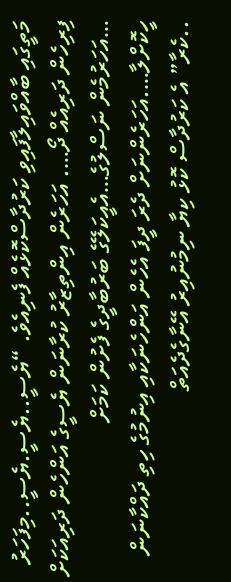މަތީގައި ބާއްވައިލާފައިވި ކަރުދާސްކޮޅެއް ފެނިއެވެ. “ޔެސީ..ޔެސީ.ޔެސީ..މިފަހަރު ފިރިހެން ދަރިއެއް ދޯ…. އަހަރެން އިންތިޒާރު ކުރާނަން ޔެސީގެ އަންހެން ދަރިއަކަށް …އަހަރުމެން ނަސްލުގެ…އެއީކަލޭގެ ބަރުބާދީގެ ފެށުން ކަމަށް ހީކޮށްލާ….އަހަރެންނަށް ދެރަ ދީފަ އެހެން އަންހެނަކާއި އިނުމުގެ ހިތި ދައްކާނަން ..ކެރާ” އެ ކަރުދާސް ކޮޅު ކިޔާ ނިމުނުއިރު އޭނާގެދެއަތް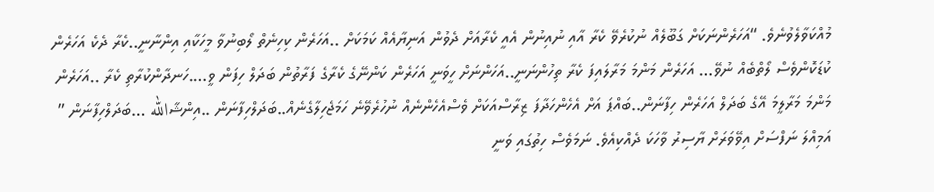މުއްކަވާލެވުނެވެ. “އަހަރެންނަކަށް ގަބޫލެއް ނުކުރެވޭ ކެރާ އާއި ނުއިނުން އެއީ ކެރާއަށް ދެވުން އަނިޔާއެއް ކަމަކަށް ..އަހަރެން ކިހިނެތް ލޯބިނުވާ މީހަކާއި އިންނާނީ..ކެރާ ދެކެ އަހަރެން ކުޑަކޮންވެސް ލޯތްބެއް ނުވޭ… އަހަރެން މަންމަ މަރާލައިފަ ކެރާ ތިހުންނަނީ..އަހަންނަށް ހީވަނީ އަހަރެން ކަންނޭގެ ކެރާގެ ފަރާތުން ބަދަލް ހިފަން ވީ….ހަނދާންކުރާތި ކެރާ ..އަހަރެން މަންމަ މަރާލީމަ އޭގެ ބަދަލް އަހަރެން ހިފާނަން..ބައްޕަ އަށް އެހެންހަދާފަ ޒިރާސްއަކަށް ވެސްއެހެންނެއް ނުހުރެވޭނެ ހަމަޖެހިލާގެނެއް..ބަދަލްހިފާނަން ..އިންޝާالله …ބަދަލްހިފާނަން ” އަމިއްލަ ނަފްސަށް އިވޭވަރަށް ޔާސިރު ވާހަކަ ދެއްކިއެވެ. ނަމަވެސް ހިތުގައި ވަނީ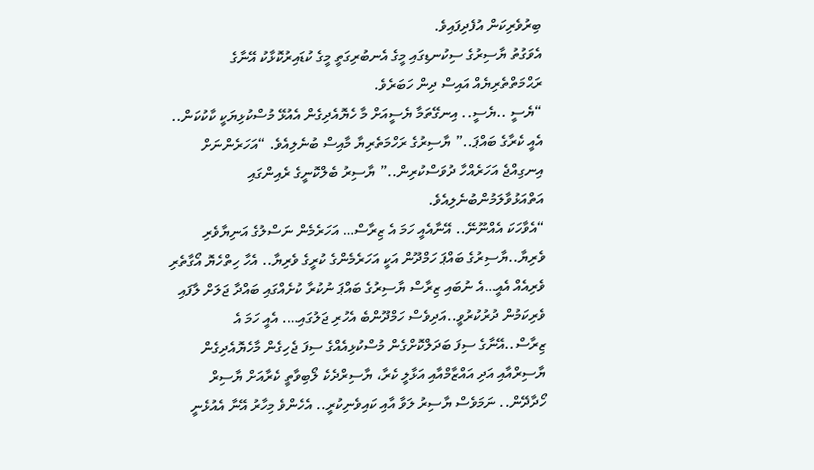ބިރުވެރިކަން އުފެދިފައިވެ.
އެވަގުތު ޔާސިރުގެ ސިކުނޑިގައި މީގެ އެނބުރިގަތީ މީގެ ކުޑައިރުކޮޅާކު އޭނާގެ ރަޙްމަތްތެރިޔެއް އައިސް ދިން ހަބަރެވެ.
“ޔެސީ ..ޔެސީ.. އިނގޭތަމާ ޔެސީއަށް މާ ހެޔޮއެދިގެން އެއުޅޭ މުސްކުޅިޔަކީ ކާކުކަން.. އެއީ ކެރާގެ ބައްޕަ..” ޔާސިރުގެ ރަހްމަތެރިޔާ މާއިސް ބުނެލިއެވެ. “އަހަރެންނަށް އިނގިއްޖެ އަހަރެއްހާ ދުވަސްކުރިން..” ޔާސިރު ބެލްކޮނީގެ ރެއިންގައި އަތްއަޅުވާލަމުންބުނެލިއެވެ.
“އެވާހަކަ އެއްނޫނޭ.. އޭނާއެއީ ހަމަ އެ ޒިރާސް… އަހަރެމެން ނަސްލުގެ އަނިޔާވެރި ވެރިޔާ..ޔާސިރުގެ ބައްޕަ ހަމްދޫން އަކީ އަހަރެމެންގެ ކުރީގެ ވެރިޔާ.. އެހާ ހިތްހެޔޮ އޯގާތެރި ވެރިއެއް އެއީ…އެ ނުބައި ޒިރާސް ޔާސިރުގެ ބައްޕަ ނުކުރާ ކުށެއްގައި ބައްދާ ޖަލަށް ލާފައި ވެރިކަމުން ދުރުކުރުވީ..އަދިވެސް ހަމްދޫންބެ އެހުރި ޖަލުގައި…. އެއީ ހަމަ އެ ޒިރާސް..އޭނާގެ ސިފަ ބަދަލްކޮށްގެން މުސްކުޅިއެއްގެ ސިފަ ޖެހިގެން މާހެޔޮއެދިގެން ޔާސިރްއާއި އަދި އައްޒާމްއާއި އަޅާލީ ކެރާ، ޔާސިރްދެކެ ލޯބިވާތީ ކެރާއަށް ޔާސިރް ހޯދާދޭން.. ނަމަވެސް ޔާސިރު ލަވާ އާއި ކައިވެނިކުރީ.. އެހެންވެ މިހާރު އޭނާ އެއުޅެނީ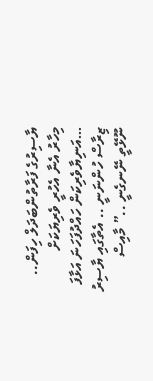ޔާސިރުގެ ފަރާތުންބަދަލް ހިފަން.. މިހާރު އެނާ އެހުރީ ވެރިޔަކަށް …އަނިޔާވެރިކަން ހައްދުފަހަނަ އަޅާފަ ޒިރާސް ހުންނަނީ .. އެތާގައި ޔާސިރު ނޫޅޭތީ ނޭނގެނީ ..” މާއިސް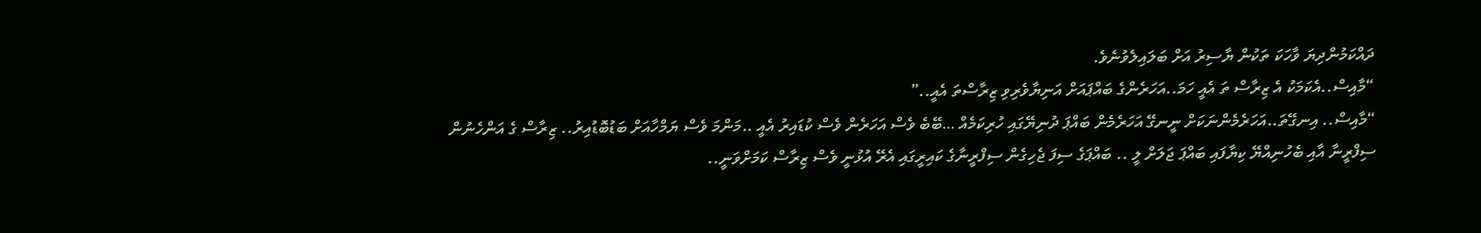ދައްކަމުންދިޔަ ވާހަކަ ތަކުން ޔާސިރު އަށް ބަލައިލެވުނެވެ.
“މާއިސް..އެކަމަކު އެ ޒިރާސް ތަ އެއީ ހަމަ..އަހަރެންގެ ބައްޕައަށް އަނިޔާވެރިވި ޒިރާސްތަ އެއީ..”
“މާއިސް.. އިނގޭތަ..އަހަރެމެންނަކަށް ނީނގޭ އަހަރެމެން ބައްޕަ ދުނިޔޭގައި ހުރިކަމެއް …ބޭބެ ވެސް އަހަރެން ވެސް ކުޑައިރު އެއީ ..މަންމަ ވެސް ޔަމްހާއަށް ބަޑުބޮޑުއިރު.. ޒިރާސް ގެ އަންހެނުން ސިފްރީނާ އާއި ބެހުނިއްޔޭ ކިޔާފައި ބައްޕަ ޖަލަށް ލީ .. ބައްޕަގެ ސިފަ ޖެހިގެން ސިފްރީނާގެ ކައިރީގައި އެރޭ އުޅުނީ ވެސް ޒިރާސް ކަމަށްވަނީ..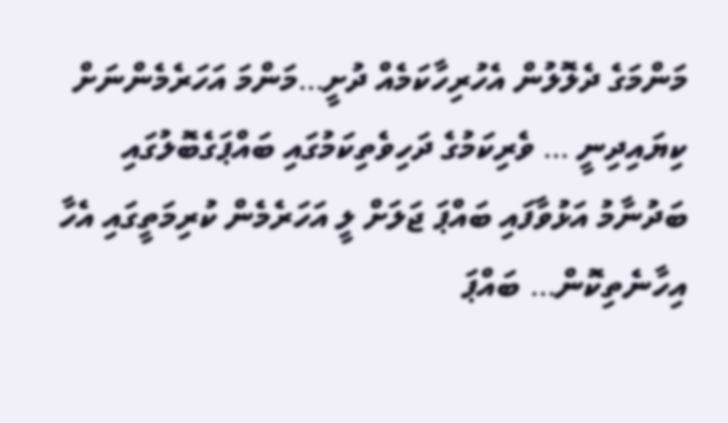މަންމަގެ ދެލޮލުން އެހުރިހާކަމެއް ދުށީ…މަންމަ އަހަރެމެންނަށް ކިޔައިދިނީ … ވެރިކަމުގެ ދަހިވެތިކަމުގައި ބައްޕަގެބޮލުގައި ބަދުނާމު އަޅުވާފައި ބައްޕަ ޖަލަށް ލީ އަހަރެމެން ކުރިމަތީގައި އެހާ އިހާނެތިކޮން… ބައްޕަ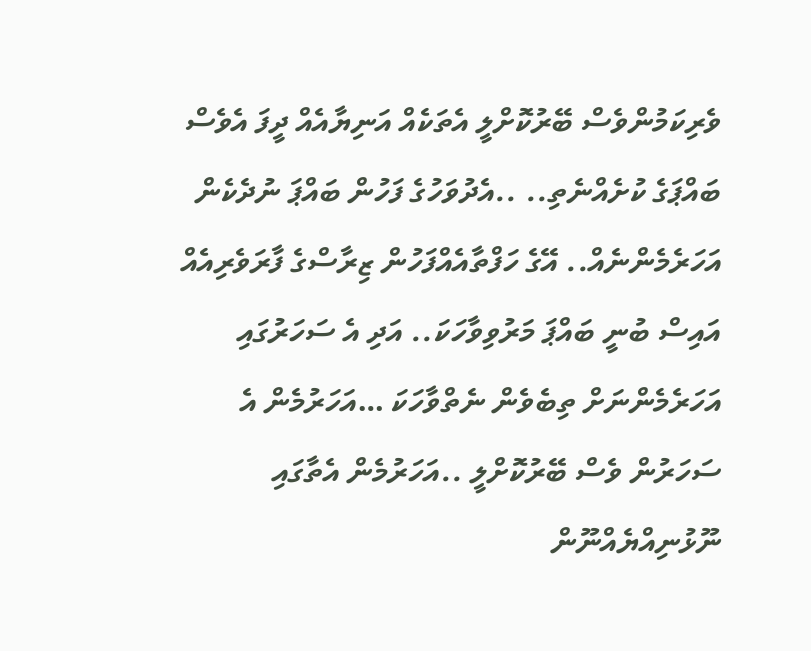ވެރިކަމުންވެސް ބޭރުކޮށްލީ އެތަކެއް އަނިޔާއެއް ދީފަ އެވެސް ބައްޕަގެ ކުށެއްނެތި.. ..އެދުވަހުގެ ފަހުން ބައްޕަ ނުދެކެން އަހަރެމެންނެއް.. އޭގެ ހަފްތާއެއްފަހުން ޒިރާސްގެ ފާރަވެރިއެއް އައިސް ބުނީ ބައްޕަ މަރުވިވާހަކަ.. އަދި އެ ސަހަރުގައި އަހަރެމެންނަށް ތިބެވެން ނެތްވާހަކަ …އަހަރުމެން އެ ސަހަރުން ވެސް ބޭރުކޮށްލީ ..އަހަރުމެން އެތާގައި ނޫޅުނިއްޔެއްނޫން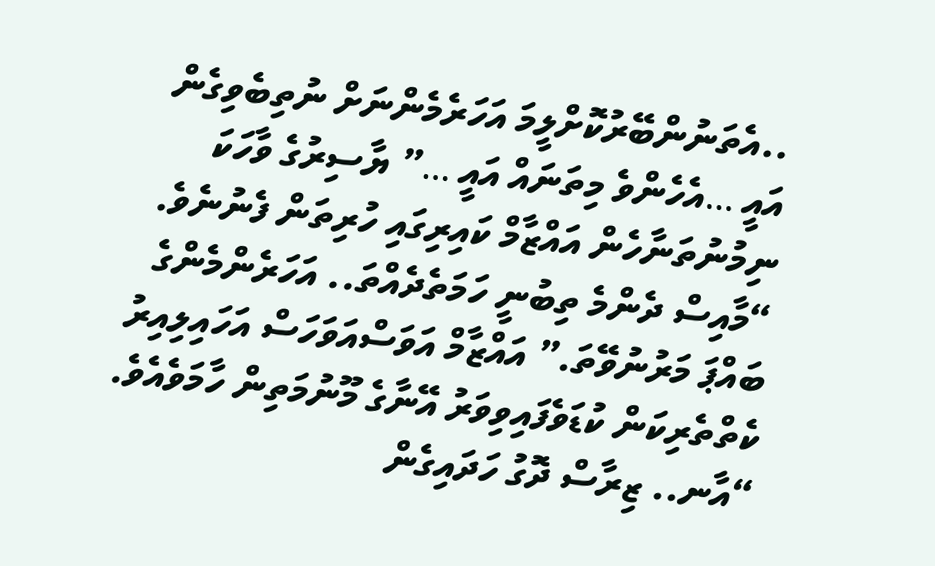..އެތަނުންބޭރުކޮށްލީމަ އަހަރެމެންނަށް ނުތިބެވިގެން އައީ …އެހެންވެ މިތަނައް އައީ …” ޔާސިރުގެ ވާހަކަ ނިމުނުތަނާހެން އައްޒާމް ކައިރިގައި ހުރިތަން ފެނުނެވެ.
“މާއިސް ދެންމެ ތިބުނީ ހަމަތެދެއްތަ.. އަހަރެންމެންގެ ބައްޕަ މަރުނުވޭތަ.” އައްޒާމް އަވަސްއަވަހަސް އަހައިލިއިރު ކެތްތެރިކަން ކުޑަވެފައިވިވަރު އޭނާގެ މޫނުމަތިން ހާމަވެއެވެ.
“އާނ.. ޒިރާސް ދޮގު ހަދައިގެން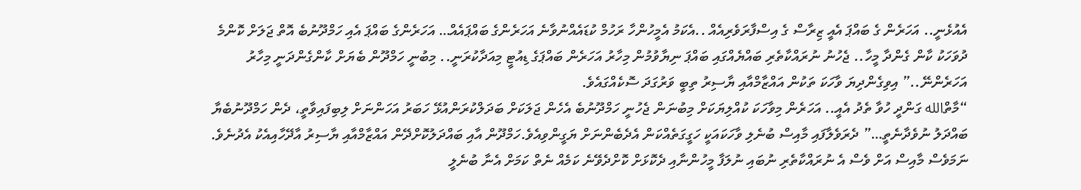އެއުޅެނީ.. އަހަރެން ގެ ބައްޕަ އެއީ ޒިރާސް ގެ އިސްފާރަވެރިއެއް ..އެކަމު އެމީހުންހާ ރަހުމް ކުޑައެއްނުވާނެ އަހަރެންގެ ބައްޕައެއް… އަހަރެންގެ ބައްޕަ އެއި ހަމްދޫނުބެ އޮތް ޖަލަށް ކޮންމެ ދުވަހަކު ކާން ގެންދާ މީހާ.. ޖެހުނު ނުރައްކާތެރި ބައްޔެއްގައި ބައްޕަ ނިޔާވުމުން މިހާރު އަހަރެން ބައްޕަގެ ޑިއުޓީ މިއަދާކުރަނީ.. މިބުނީ ހަމްދޫން ބެޔަށް ކާންގެންދަނީ މިހާރު އަހަރެންނޭ..” އިވިގެންދިޔަ ވާހަކަ ތަކުން އައްޒާމްއާއި ޔާސިރު ތިބީ ވަރުގަދަ ސޮކެއްގައެވެ.
“މާތްالله ގަންދީ ހުވާ ތެދު އެއީ.. އަހަރެން މިވާހަކަ ކުއްލިޔަކަށް މިބުނަން ޖެހުނީ ހަމްދޫނުބެ އެހެން ޖަލަކަށް ބަދަލްކުރަންއުޅޭ ހަބަރު އަހަންނަށް ލިބިފައިވާތީ، ދެން ހަމްދޫނުބެޔާ ބައްދަލު ނުވެދާނެތީ…” ދެރަވެލާފައި މާއިސް ބުނެލި ވާހަކައަކީ ހަގީގަތެއްކަން އެދެބެންނަށް ޔަގީންވިއެވެ.ހަމްދޫން އާއި ބައްދަލުކޮށްދޭން އައްޒާމްއާއި ޔާސިރު އާދޭހާއިއެކު އެދުނެވެ. ނަމަވެސް މާއިސް އަށް ވެސް އެ ނުރައްކާތެރި ނުބައި ނުލަފާ މީހުންނާއި ދެކޮޅަށް ކޮށްދެވޭނެ ކަމެއް ނެތް ކަމަށް އެނާ ބުނެލީ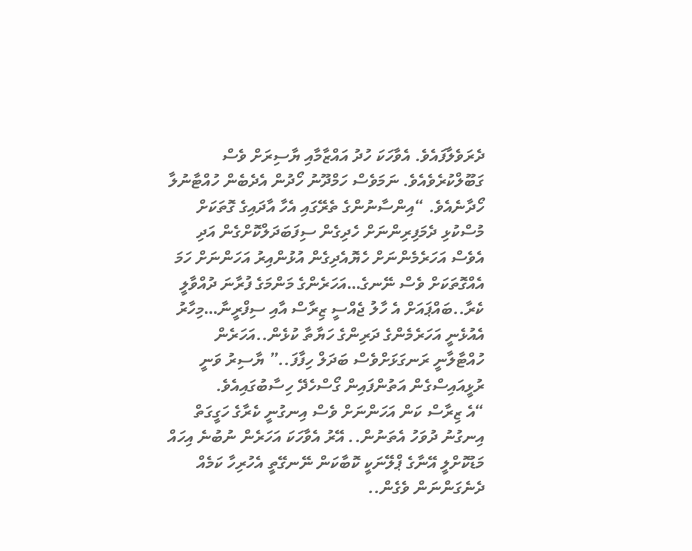ދެރަވެލާފައެވެ. އެވާހަކަ ހުދު އައްޒާމާއި ޔާސިރަށް ވެސް ގަބޫލްކުރެވެއެވެ. ނަމަވެސް ހަމްދޫނު ހޯދުން އެދެބެން ހުއްޓާނުލާ ހޯދާނެއެވެ. “އިންސާނުންގެ ތެރޭގައި އެހާ އާދައިގެ ގޮތަކަށް މުސްކުޅި ދެމަފިރިންނަށް ހެދިގެން ސިފަބަދަލްކޮށްގެން އަދި އެވެސް އަހަރެމެންނަށް ހެޔޮއެދިގެން އުޅުންއިރު އަހަންނަށް ހަމަ އެއްގޮތަކަށް ވެސް ނޭނގެ…އަހަރެންގެ މަންމަގެ ފުރާނަ ދުއްވާލީ ކެރާ..ބައްޕައަށް އެ ހާލު ޖެއްސީ ޒިރާސް އާއި ސިފްރީނާ…މިހާރު އެއުޅެނީ އަހަރެމެންގެ ދަރިންގެ ހަޔާތާ ކުޅެން..އަހަރެން ހުއްޓާލާނީ ރަނގަޅަށްވެސް ބަދަލް ހިފާފަ..” ޔާސިރު ވަނީ ރުޅީއައިސްގެން އަތުންފައިން ގޯސްހެދޭ ހިސާބުގައިއެވެ.
“އެ ޒިރާސް ކަން އަހަންނަށް ވެސް އިނގުނީ ކެރާގެ ހަގީގަތް އިނގުނު ދުވަހު އެތަނުން.. އޭރު އެވާހަކަ އަހަރެން ނުބުނެ އިހައް މަޑުކޮށްލީ އޭނާގެ ޕްލޭނަކީ ކޮބާކަން ނޭނގޭތީ އެހުރިހާ ކަމެއް ދެނެގަންނަން ވެގެން..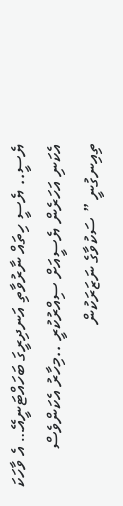ޔެސީ.. ޔެސީ ހިތައް ނާރުވާތި އަނދިރީގަ ބަހައްޓަނީއޭ… އެ ވާހަކަ އެކަނި އަހަރެން ޔެސީއަށް ސިއްރުކުރީ ..މިހާރު އެކަންވެސް ތިއިނގުނީ ” ސަކުވާގެ ނަޒަރަކުން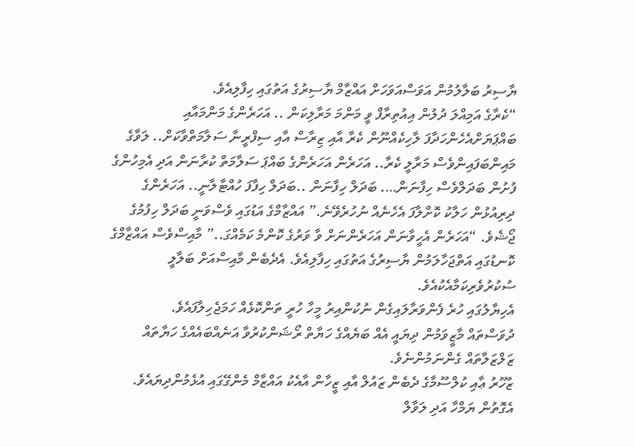ޔާސިރު ބަލާލުމުން އަވަސްއަވަހަށް އައްޒާމް ޔާސިރުގެ އަތުގައި ހިފާލިއެވެ.
“ކެރާގެ އަމިއްލަ ދުލުން އިއުތިރާފް ވީ މަންމަ މަރާލިކަން .. އަހަރެންގެ މަންމައާއި ބައްޕަޔަށްއެހެންހަދާފަ ލާހިކެއްނޫން ކެރާ އާއި ޒިރާސް އާއި ސިފްރީނާ ސަލާމަތްވާކަށް.. ލަވާގެ މައިންބަފައިންވެސް މަރާލީ ކެރާ.. އަހަރެން އަހަރެންގެ ބައްޕަ ސަލާމަތް ކުރާނަން އަދި އެމިހުންގެ ފުށުން ބަދަލްވެސް ހިފާނަން…. ބަދަލް ހިފާނަން ..ބަދަލް ހިފާފަ ހުއްޓާލާނީ.. އަހަރެންގެ ދިރިއުޅުން ހަލާކު ކޮށްލާފަ އެހެނެއް ނުހުރެވޭނެ.” އައްޒާމްގެ އަޑުގައި ވެސްވަނީ ބަދަލް ހިފުމުގެ ޖޯޝެވެ. “އަހަރެން އެހީވާނަން އަހަރެންނަށް ވާ ވަރުގެ ކޮންމެ ކަމެއްގަ..” މާއިސްވެސް އައްޒާމްގެ ކޮނޑުގައި އަތްޖަހާލަމުން ޔާސިރުގެ އަތުގައި ހިފާލިއެވެ. އެދެބެން މާއިސްއަށް ބަލާލީ ސުކުރުވެރިކަމާއެކުއެވެ.
އެހިޔާލުގައި ހުރެ ފެންވަރާލައިގެން ނުކުންއިރު މީހާ ހުރީ ތަންކޮޅެއް ހަމަޖެހިލާފައެވެ.
ދުވަސްތައް މާޒީވަމުން ދިޔައީ އެއް ބަޔެއްގެ ހަޔާތް ރޯޝަންކުރުވާ އަނެއްބައެއްގެ ހަޔާތައް ޒަލްޒަލާތައް ގެންނަމުންނެވެ.
ޒުހޫރު ޢާއި ކުލްސޫމާގެ ދެބެން ޒައުލް އާއި ޒީހާން އާއެކު އައްޒާމް މެންގޭގައި އުޅެމުންދިޔައެވެ. އެގޮތުން ޔަމްހާ އަދި ލަވާލް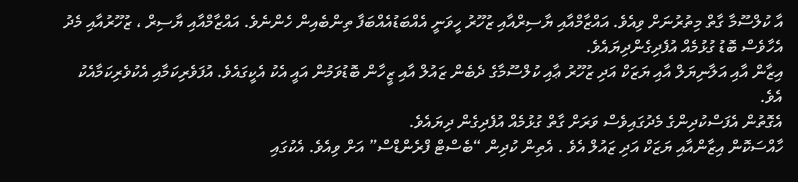އާ ކުލްސޫމާ ގާތް މިތުރުނަށް ވިއެވެ. އައްޒާމްއާއި ޔާސިރްއާއި ޒުހޫރު ހީވަނީ އެއްބަޑުއެއްބަފާ ތިންބެއިން ހެންނެވެ. އައްޒާމްއާއި ޔާސިރް ، ޒުހޫރުއާއި މެދު އެހާވެސް ބޮޑު ގުޅުމެއް އުފެދިގެންދިޔައެވެ.
އިޒާން އާއި އަލާނިޔަލް އާއި ޔަޒަކް އަދި ޒުހޫރު ޢާއި ކުލްސޫމާގެ ދެބެން ޒައުލް އާއި ޒީހާން ބޮޑުވަމުން އައީ އެކު އެކީގައެވެ. އުފަވެރިކަމާއި އެކުވެރިކަމާއެކު އެވެ.
އެގޮތުން އެފަސްކުދިންގެ މެދުގައިވެސް ވަރަށް ގާތް ގުޅުމެއް އުފެދިގެން ދިޔައެވެ.
ހާއްސަކޮން އިޒާންއާއި ޔަޒަކް އަދި ޒައުލް އެވެ . އެތިން ކުދިން “ބެސްޓް ފްރެންޑްސް” އަށް ވިއެވެ. އެކުގައި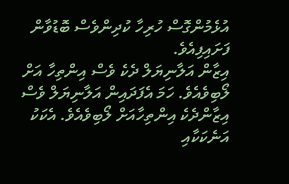އުޅެމުންގޮސް ހުރިހާ ކުދިންވެސް ބޮޑުވާން ފަށައިފިއެވެ.
އިޒާން އަލާނިޔަލް ދެކެ ވެސް އިންތިހާ އަށް ލޯބިވެއެވެ. ހަމަ އެފަދައިން އަލާނިޔަލް ވެސް އިޒާންދެކެ އިންތިހާއަށް ލޯބިވެއެވެ. އެކަކު އަނެކަކާއި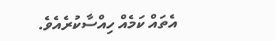އެތައް ކަމެއް ހިއްސާކުރެއެވެ.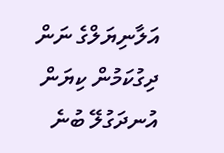އަލާނިޔަލްގެ ނަން ދިގުކަމުން ކިޔަން އުނދަގުލޭ ބުނެ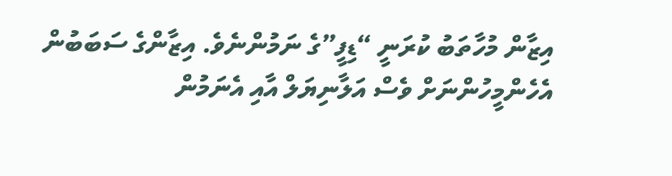އިޒާން މުހާތަބު ކުރަނީ “ޑިފީ”ގެ ނަމުންނެވެ. އިޒާންގެ ސަބަބުން އެހެންމީހުންނަށް ވެސް އަލާނިޔަލް އާއި އެނަމުން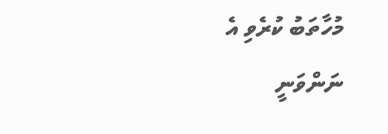މުހާތަބު ކުރެވި އެ ނަންވަނީ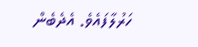ހަރުލާފައެވެ. އެދެބެން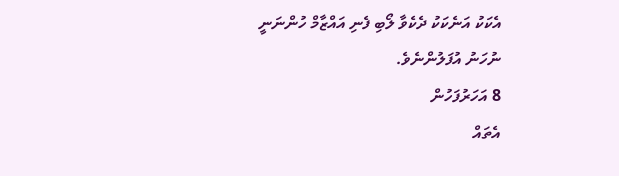އެކަކު އަނެކަކު ދެކެވާ ލޯބި ފެނި އައްޒާމް ހުންނަނީ ނުހަނު އުފަލުންނެވެ.
8 އަހަރުފަހުން
އެތައް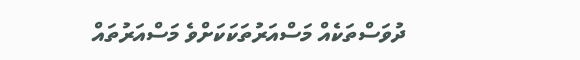ދުވަސްތަކެއް މަސްއަރުތަކަކަށްވެ މަސްއަރުތައް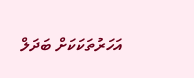އަހަރުތަކަކަށް ބަދަލް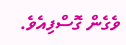ވެގެން ގޮސްފިއެވެ.